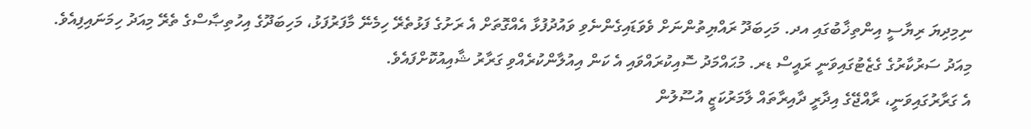ނިމިދިޔަ ރިޔާސީ އިންތިޚާބުގައި އދ. މަހިބަދޫ ރައްޔިތުންނަށް ވެވަޑައިގެންނެވި ވައުދުފުޅާ އެއްގޮތަށް އެ ރަށުގެ ފަޅުތެރޭ ހިމެނޭ މާފަރުފަޅު، މަހިބަދޫގެ އިހުތިޞާސްގެ ތެރޭ މިއަދު ހިމަނައިފިއެވެ.
މިއަދު ސަރުކާރުގެ ގެޒެޓުގައިވަނީ ރައީސް ޑރ. މުޙައްމަދު ސޮއިކުރައްވައި އެ ކަން އިއުލާންކުރެއްވި ގަރާރު ޝާއިއުކޮށްފައެވެ.
އެ ގަރާރުގައިވަނީ، ރާއްޖޭގެ އިދާރީ ދާއިރާތައް ލާމަރުކަޒީ އުސޫލުން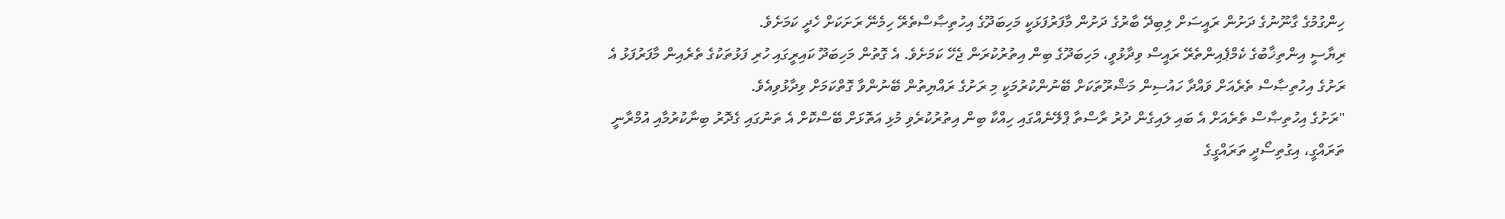ހިންގުމުގެ ގާނޫނުގެ ދަށުން ރައީސަށް ލިބިދޭ ބާރުގެ ދަށުން މާފަރުފަޅަކީ މަހިބަދޫގެ އިހުތިޞާސްތެރޭ ހިމެނޭ ރަށަކަށް ހެދީ ކަމަށެވެ.
ރިޔާސީ އިންތިޚާބުގެ ކެމްޕެއިންތެރޭ ރައީސް ވިދާޅުވީ، މަހިބަދޫގެ ބިން އިތުރުކުރަން ޖެހޭ ކަމަށެވެ. އެ ގޮތުން މަހިބަދޫ ކައިރީގައި ހުރި ފަޅުތަކުގެ ތެރެއިން މާފަރުފަޅު އެ ރަށުގެ އިހުތިޞާސް ތެރެއަށް ވައްދާ ހައުސިން މަޝްރޫތަކަށް ބޭނުންކުރުމަކީ މި ރަށުގެ ރައްޔިތުން ބޭނުންވާ ގޮތްކަމަށް ވިދާޅުވިއެވެ.
"ރަށުގެ އިހުތިޞާސް ތެރެއަށް އެ ބައި ލައިގެން ދުރު ރާސްތާ ޕްލޭނެއްގައި ހިއްކާ ބިން އިތުރުކުރެވި މުޅި އަތޮޅަށް ބޭސްކޮށް އެ ތަނުގައި ގެދޮރު ބިނާކުރުމާއި އުމްރާނީ ތަރައްގީ، އިގުތިސޯދީ ތަރައްގީގެ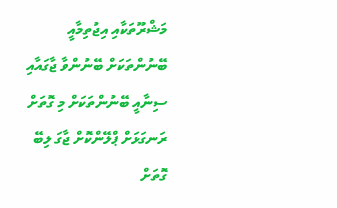މަޝްރޫތަކާއި އިޖުތިމާއީ ބޭނުންތަކަށް ބޭނުންވާ ޖާގައާއި ސިނާއީ ބޭނުންތަކަށް މި ގޮތަށް ރަނގަޅަށް ޕްލޭންކޮށް ޖާގަ ލިބޭ ގޮތަށް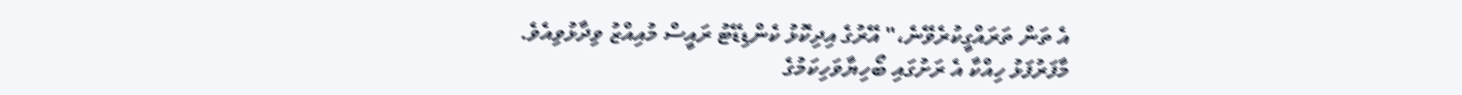އެ ތަން ތަރައްގީކުރެވޭނެ،" އޭރުގެ އިދިކޮޅު ކެންޑިޑޭޓު ރައީސް މުއިއްޒު ވިދާޅުވިއެވެ.
މާފަރުފަޅު ހިއްކާ އެ ރަށުގައި ބޯހިޔާވަހިކަމުގެ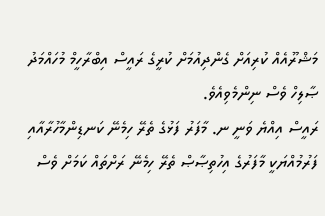މަޝްރޫއެއް ކުރިއަށް ގެންދިއުމަށް ކުރީގެ ރައީސް އިބްރާހީމް މުހައްމަދު ޞާލިހް ވެސް ނިންމެވިއެވެ.
ރައީސް އިއްޔެ ވަނީ ނ. މާފަރު ފަޅުގެ ތެރޭ ހިމެނޭ ކަނޑިންމާހުރާއާއި ފަރުމުއްޔަކީ މާފަރުގެ އިހުތިޞާޞް ތެރޭ ހިމެނޭ ރަށްތައް ކަމަށް ވެސް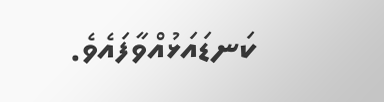ކަނޑައަޅުއްވާފައެވެ.